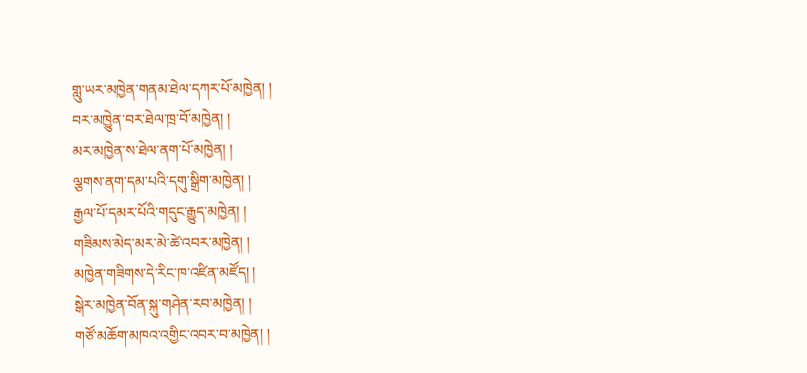གླུ་ཡར་མཁྱེན་གནམ་ཐེལ་དཀར་པོ་མཁྱེན། །
བར་མཁྱེུན་བར་ཐེལ་ཁྲ་བོ་མཁྱེན། །
མར་མཁྱེན་ས་ཐེལ་ནག་པོ་མཁྱེན། །
ལྕགས་ནག་དམ་པའི་དགུ་སྒྲིག་མཁྱེན། །
རྒྱལ་པོ་དམར་པོའི་གདུང་རྒྱུད་མཁྱེན། །
གཟིམས་མེད་མར་མེ་ཚེ་འབར་མཁྱེན། །
མཁྱེན་གཟིགས་དེ་རིང་ཁ་འཛིན་མཛོད། །
སྒེར་མཁྱེན་བོན་སྐུ་གཤེན་རབ་མཁྱེན། །
གཙོ་མཆོག་མཁའ་འགྱིང་འབར་བ་མཁྱེན། །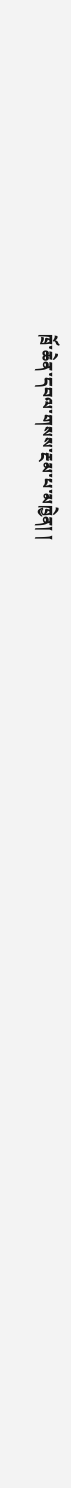ཁྲོ་ཆེན་དབལ་གསས་རྔམ་པ་མཁྱེན། །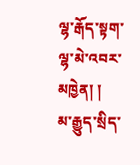ལྷ་རྒོད་སྟག་ལྷ་མེ་འབར་མཁྱེན། །
མ་རྒྱུད་སྲིད་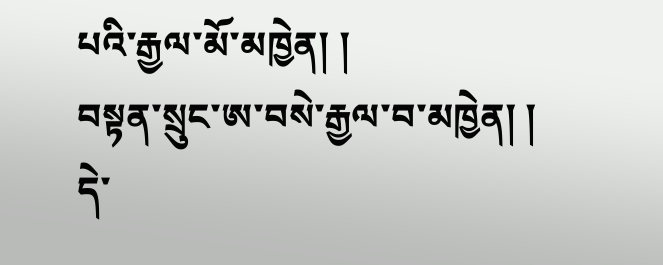པའི་རྒྱལ་མོ་མཁྱེན། །
བསྟན་སྲུང་ཨ་བསེ་རྒྱལ་བ་མཁྱེན། །
དེ་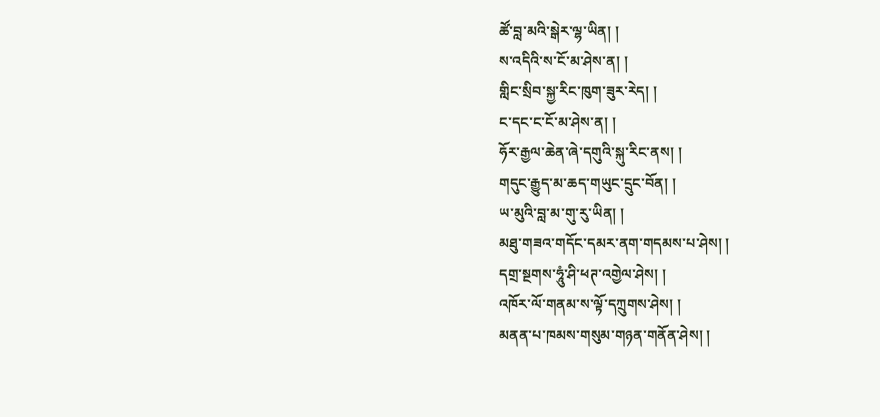ཚོ་བླ་མའི་སྒེར་ལྷ་ཡིན། །
ས་འདིའི་ས་ངོ་མ་ཤེས་ན། །
གླིང་སྲིབ་སྐྱ་རིང་ཁུག་ཟུར་རེད། །
ང་དང་ང་ངོ་མ་ཤེས་ན། །
ཧོར་རྒྱལ་ཆེན་ཞེ་དགུའི་སྐུ་རིང་ནས། །
གདུང་རྒྱུད་མ་ཆད་གཡུང་དྲུང་བོན། །
ཡ་མུའི་བླ་མ་གུ་རུ་ཡིན། །
མཐུ་གཟའ་གདོང་དམར་ནག་གདམས་པ་ཤེས། །
དགྲ་སྔགས་ཧཱུཾ་ཤི་ཕཊ་འགྱེལ་ཤེས། །
འཁོར་ལོ་གནམ་ས་ལྟོ་དཀྲུགས་ཤེས། །
མནན་པ་ཁམས་གསུམ་གཉན་གནོན་ཤེས། །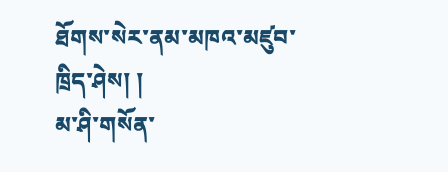ཐོགས་སེར་ནམ་མཁའ་མཛུབ་ཁྲིད་ཤེས། །
མ་ཤི་གསོན་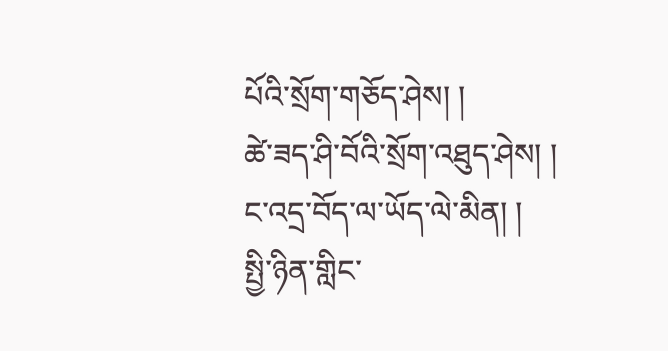པོའི་སྲོག་གཅོད་ཤེས། །
ཚེ་ཟད་ཤི་བོའི་སྲོག་འཐུད་ཤེས། །
ང་འདྲ་བོད་ལ་ཡོད་ལེ་མིན། །
སྤྱི་ཉིན་གླིང་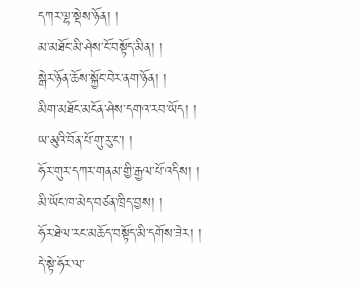དཀར་ལྷ་སྡེས་ཉོན། །
མ་མཐོང་མི་ཤེས་ངོ་བསྟོད་མིན། །
སྒེར་ཉོན་ཆོས་སྐྱོང་བེར་ནག་ཉོན། །
མིག་མཐོང་མངོན་ཤེས་དགའ་རབ་ཡོད། །
ཡ་མུའི་བོན་པོ་གུ་རུ་ང་། །
ཧོར་གུར་དཀར་གནམ་གྱི་རྒྱལ་པོ་འདིས། །
མི་ཡོང་ཁ་མེད་བཙན་ཁྲིད་བྱས། །
ཧོར་ཐེལ་རང་མཆོད་བསྟོད་མི་དགོས་ཟེར། །
དེ་སྟེ་ཧོར་ལ་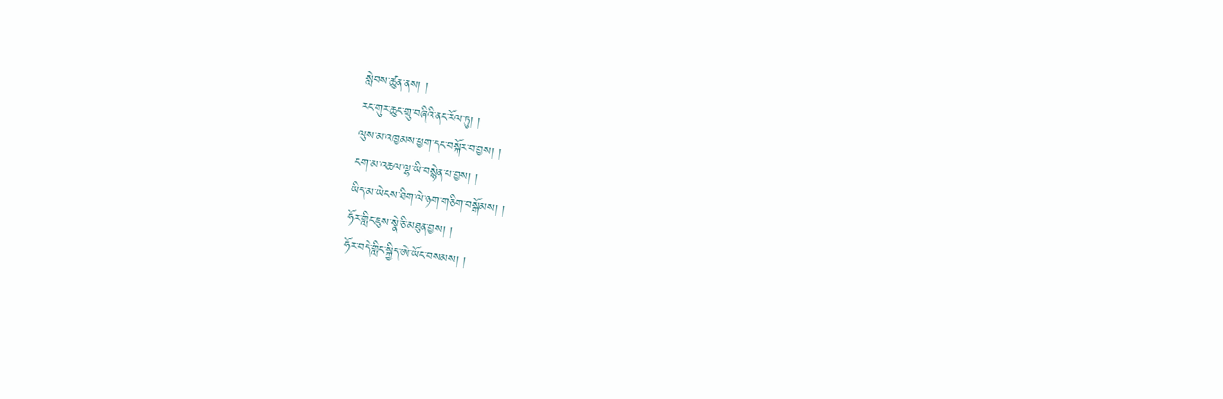སླེབས་ཚུན་ནས། །
རང་གུར་ཆུང་གྲུ་བཞིའི་ནང་རོལ་ཏུ། །
ལུས་མ་འཁྱམས་ཕྱག་དང་བསྐོར་བ་བྱས། །
ངག་མ་འཆལ་ལྷ་ཡི་བསྙེན་པ་བྱས། །
ཡིད་མ་ཡེངས་ཐིག་ལེ་ཉག་གཅིག་བསྒོམས། །
ཧོར་གླིང་ཇུས་སྣེ་ཅི་མཐུན་བྱས། །
ཧོར་བདེ་གླིང་སྐྱིད་ཨེ་ཡོང་བསམས། །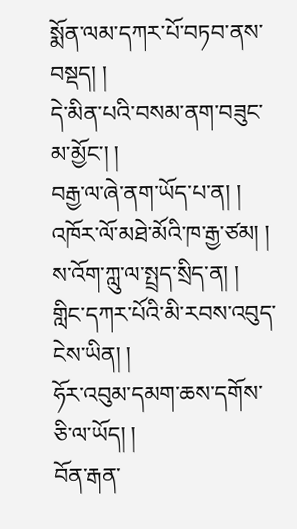སྨོན་ལམ་དཀར་པོ་བཏབ་ནས་བསྡད། །
དེ་མིན་པའི་བསམ་ནག་བཟུང་མ་མྱོང་། །
བརྒྱ་ལ་ཞེ་ནག་ཡོད་པ་ན། །
འཁོར་ལོ་མཐེ་མོའི་ཁ་རྒྱ་ཙམ། །
ས་འོག་ཀླུ་ལ་སྤྲད་སྲིད་ན། །
གླིང་དཀར་པོའི་མི་རབས་འབུད་ངེས་ཡིན། །
ཧོར་འབུམ་དམག་ཆས་དགོས་ཅི་ལ་ཡོད། །
བོན་རྒན་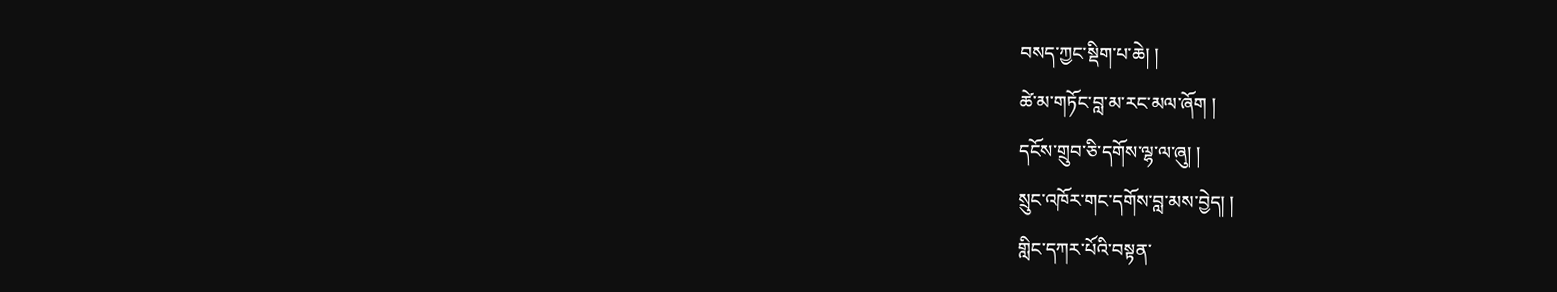བསད་ཀྱང་སྡིག་པ་ཆེ། །
ཚེ་མ་གཏོང་བླ་མ་རང་མལ་ཞོག །
དངོས་གྲུབ་ཅི་དགོས་ལྷ་ལ་ཞུ། །
སྲུང་འཁོར་གང་དགོས་བླ་མས་བྱེད། །
གླིང་དཀར་པོའི་བསྟན་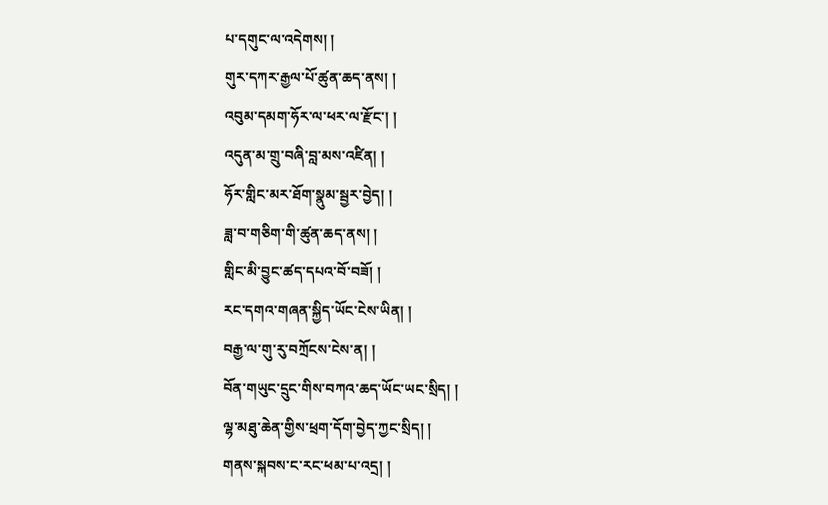པ་དགུང་ལ་འདེགས། །
གུར་དཀར་རྒྱལ་པོ་ཚུན་ཆད་ནས། །
འབུམ་དམག་ཧོར་ལ་ཕར་ལ་རྫོང་། །
འདུན་མ་གྲུ་བཞི་བླ་མས་འཛིན། །
ཧོར་གླིང་མར་ཐོག་སྣུམ་སྦྱར་བྱེད། །
ཟླ་བ་གཅིག་གི་ཚུན་ཆད་ནས། །
གླིང་མི་བྱུང་ཚད་དཔའ་བོ་བཟོ། །
རང་དགའ་གཞན་སྐྱིད་ཡོང་ངེས་ཡིན། །
བརྒྱ་ལ་གུ་རུ་བཀྲོངས་ངེས་ན། །
བོན་གཡུང་དྲུང་གིས་བཀའ་ཆད་ཡོང་ཡང་སྲིད། །
ལྷ་མཐུ་ཆེན་གྱིས་ཕྲག་དོག་བྱེད་ཀྱང་སྲིད། །
གནས་སྐབས་ང་རང་ཕམ་པ་འདྲ། །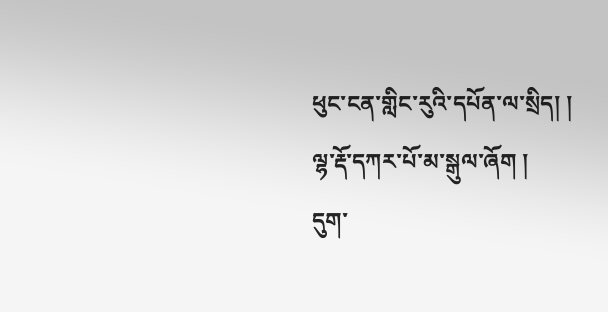ཕུང་ངན་གླིང་རུའི་དཔོན་ལ་སྲིད། །
ལྷ་རྡོ་དཀར་པོ་མ་སྒུལ་ཞོག །
དུག་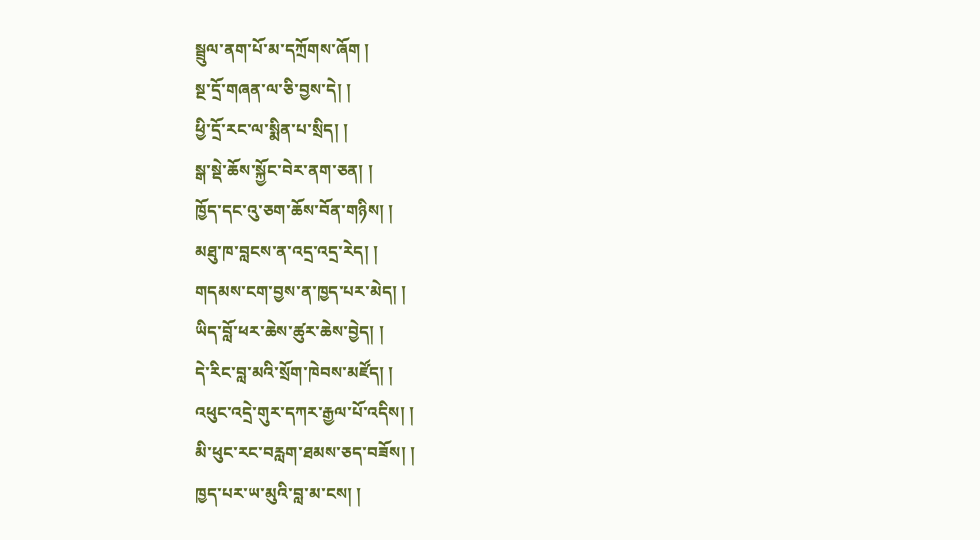སྦྲུལ་ནག་པོ་མ་དཀྲོགས་ཞོག །
སྔ་དྲོ་གཞན་ལ་ཅི་བྱས་དེ། །
ཕྱི་དྲོ་རང་ལ་སྨིན་པ་སྲིད། །
སྒ་སྡེ་ཆོས་སྐྱོང་བེར་ནག་ཅན། །
ཁྱོད་དང་འུ་ཅག་ཆོས་བོན་གཉིས། །
མཐུ་ཁ་བླངས་ན་འདྲ་འདྲ་རེད། །
གདམས་ངག་བྱས་ན་ཁྱད་པར་མེད། །
ཡིད་བློ་ཕར་ཆེས་ཚུར་ཆེས་བྱེད། །
དེ་རིང་བླ་མའི་སྲོག་ཁེབས་མཛོད། །
འཕུང་འདྲེ་གུར་དཀར་རྒྱལ་པོ་འདིས། །
མི་ཕུང་རང་བརླག་ཐམས་ཅད་བཟོས། །
ཁྱད་པར་ཡ་མུའི་བླ་མ་ངས། །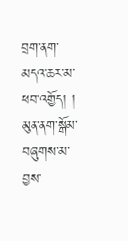བྲག་ནག་མདའ་ཆར་མ་ཕབ་འགྱོད། །
མུན་ནག་སྒོམ་བཞུགས་མ་བྱས་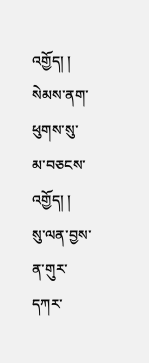འགྱོད། །
སེམས་ནག་ཕུགས་སུ་མ་བཅངས་འགྱོད། །
སུ་ལན་བྱས་ན་གུར་དཀར་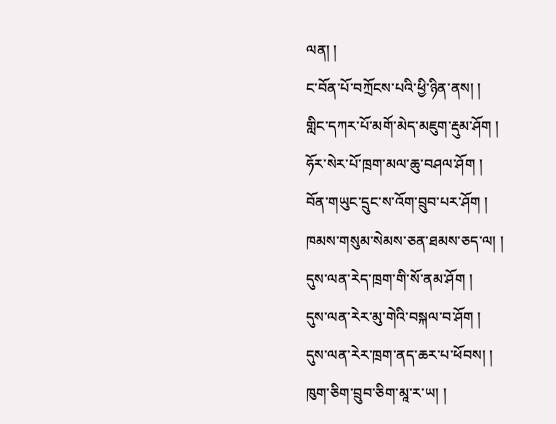ལན། །
ང་བོན་པོ་བཀྲོངས་པའི་ཕྱི་ཉིན་ནས། །
གླིང་དཀར་པོ་མགོ་མེད་མཇུག་རྡུམ་ཤོག །
ཧོར་སེར་པོ་ཁྲག་མལ་ཆུ་བཤལ་ཤོག །
བོན་གཡུང་དྲུང་ས་འོག་བྲུབ་པར་ཤོག །
ཁམས་གསུམ་སེམས་ཅན་ཐམས་ཅད་ལ། །
དུས་ལན་རེད་ཁྲག་གི་སོ་ནམ་ཤོག །
དུས་ལན་རེར་མུ་གེའི་བསྐལ་བ་ཤོག །
དུས་ལན་རེར་ཁྲག་ནད་ཆར་པ་ཕོབས། །
ཁུག་ཅིག་བྲུབ་ཅིག་མཱ་ར་ཡ། །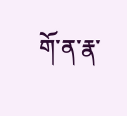གོ་ན་རྣ་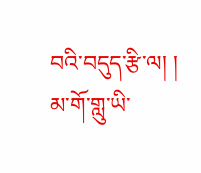བའི་བདུད་རྩི་ལ། །
མ་གོ་གླུ་ཡི་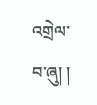འགྲེལ་བ་ཞུ། །